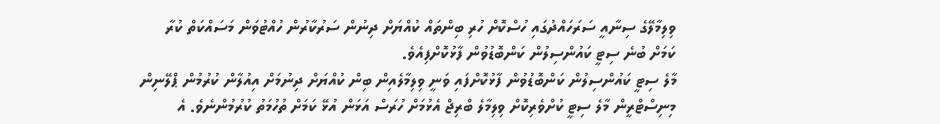ވިލިމާލޭގެ ސިނާއީ ސަރަހައްދުގައި ހުސްކޮށް ހުރި ބިންތައް ކުއްޔަށް ދިނުން ސަރުކާރުން ހުއްޓުވަން މަސައްކަތް ކުރާ ކަމަށް ބުނެ ސިޓީ ކައުންސިލުން ކަންބޮޑުވުން ފާޅުކޮށްފިއެވެ.
މާލެ ސިޓީ ކައުންސިލުން ކަންބޮޑުވުން ފާޅުކޮށްފައި ވަނީ ވިލިމާލެއިން ބިން ކުއްޔަށް ދިނުމަށް އިއުލާން ކުރުމުން ޕްލޭނިން މިނިސްޓްރީން މާލެ ސިޓީ ކުށްވެރިކޮށް ވިލިމާލެ ބްރިޖް އެޅުމަށް ހުރަސް އަޅަން އުޅޭ ކަމަށް ތުހުމަތު ކުރުމުންނެވެ. އެ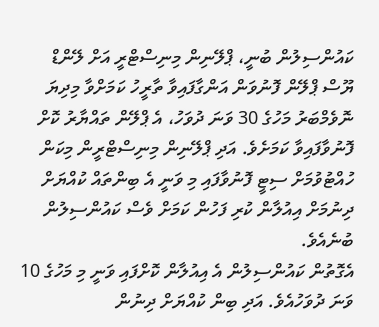ކައުންސިލުން ބުނީ، ޕްލޭނިން މިނިސްޓްރީ އަށް ލޭންޑް ޔޫސް ޕްލޭން ފޮނުވަން އަންގާފައިވާ ތާރީހު ކަމަށްވާ މިދިޔަ ނޮވެމްބަރު މަހުގެ 30 ވަނަ ދުވަހު، އެ ޕްލޭން ތައްޔާރު ކޮށް ފޮނުވާފައިވާ ކަމަށެވެ. އަދި ޕްލޭނިން މިނިސްޓްރީން މިކަން ހުއްޓުވުމަށް ސިޓީ ފޮނުވާފައި މި ވަނީ އެ ބިންތައް ކުއްޔަށް ދިނުމަށް އިއުލާން ކުރި ފަހުން ކަމަށް ވެސް ކައުންސިލުން ބުނެއެވެ.
އެގޮތުން ކައުންސިލުން އެ އިއުލާން ކޮށްފައި ވަނީ މި މަހުގެ 10 ވަނަ ދުވަހުއެވެ. އަދި ބިން ކުއްޔަށް ދިނުން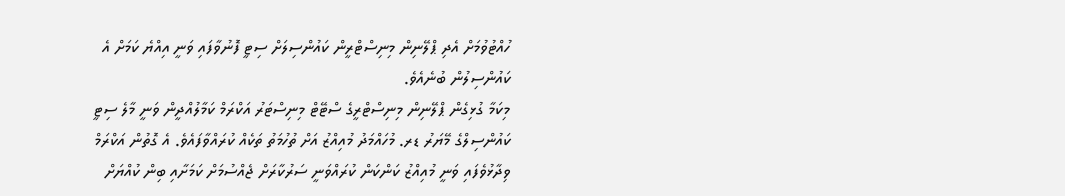ހުއްޓުވުމަށް އެދި ޕްލޭނިން މިނިސްޓްރީން ކައުންސިލަށް ސިޓީ ފޮނުވާފައި ވަނީ އިއްޔެ ކަމަށް އެ ކައުންސިލުން ބުނެއެވެ.
މިކަމާ ގުޅިގެން ޕްލޭނިން މިނިސްޓްރީގެ ސްޓޭޓް މިނިސްޓަރު އަކްރަމް ކަމާލުއްދީން ވަނީ މާލެ ސިޓީ ކައުންސިލްގެ މޭޔަރު ޑރ. މުހައްމަދު މުއިއްޒު އަށް ތުހުމަތު ތަކެއް ކުރައްވާފައެވެ. އެ ގޮތުން އަކްރަމް ވިދާޅުވެފައި ވަނީ މުއިއްޒު ކަންކަން ކުރައްވަނީ ސަރުކާރަށް ޖެއްސުމަށް ކަމަށާއި ބިން ކުއްޔަށް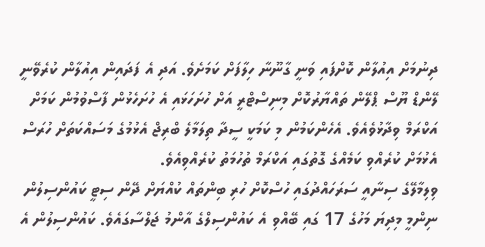ދިނުމަށް އިއުލާން ކޮށްފައި ވަނީ ގާނޫނާ ހިލާފަށް ކަމަށެވެ. އަދި އެ ފަދައިން އިއުލާން ކުރެވޭނީ ލޭންޑް ޔޫސް ޕްލޭން ތައްޔާރުކޮށް މިނިސްޓްރީ އަށް ހުށަހަޅައި އެ ހުށަހެޅުން ފާސްވުމުން ކަމަށް އަކްރަމް ވިދާޅުވެއެވެ. އެހެންކަމުން މި ކަމަކީ ސީދާ ތިލަމާލެ ބްރިޖް އެޅުމުގެ މަސައްކަތަށް ހުރަސް އެޅުމަށް ކުރެއްވި ކަމެއްގެ ގޮތުގައި އަކްރަމް ތުހުމަތު ކުރެއްވިއެވެ.
ވިލިމާލޭގެ ސިނާއީ ސަރަހައްދުގައި ހުސްކޮށް ހުރި ބިންތައް ކުއްޔަށް ދޭން ސިޓީ ކައުންސިލުން ނިންމީ މިދިޔަ މަހުގެ 17 ގައި ބޭއްވި އެ ކައުންސިލްގެ އާންމު ޖަލްސާގައެވެ. ކައުންސިލުން އެ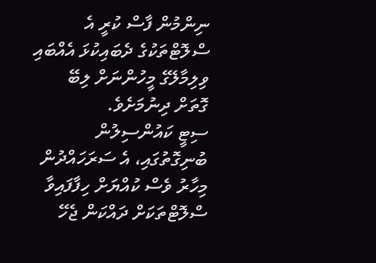ނިންމުން ފާސް ކުރީ އެ ސްލޮޓްތަކުގެ ދެބައިކުޅަ އެއްބައި ވިލިމާލޭގެ މީހުންނަށް ލިބޭ ގޮތަށް ދިނުމަށެވެ.
ސިޓީ ކައުންސިލުން ބުނިގޮތުގައި، އެ ސަރަހައްދުން މިހާރު ވެސް ކުއްޔަށް ހިފާފައިވާ ސްލޮޓްތަކަށް ދައްކަން ޖެހޭ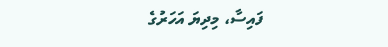ފައިސާ، މިދިޔަ އަހަރުގެ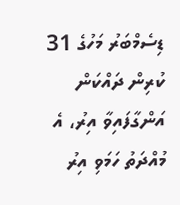ޑިސެމްބަރު މަހުގެ 31 ކުރިން ދައްކަން އަންގާފައިވާ އިރު، އެ މުއްދަތު ހަމަވި އިރު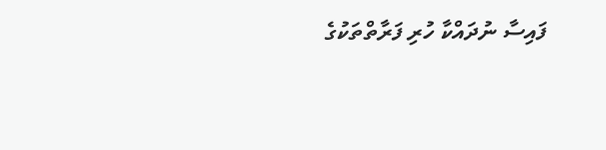ފައިސާ ނުދައްކާ ހުރި ފަރާތްތަކުގެ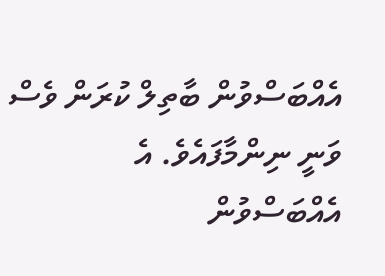އެއްބަސްވުން ބާތިލް ކުރަން ވެސް ވަނީ ނިންމާފައެވެ. އެ އެއްބަސްވުން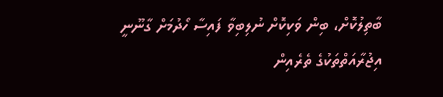ބާތިލުކޮށް، ބިން ވަކިކޮށް ނުލިބިވާ ފައިސާ ހޯދުމަށް ގާނޫނީ އިޖުރާއަތްތަކުގެ ތެރެއިން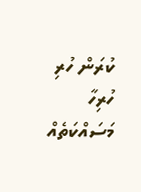ކުރަން ހުރި ހުރިހާ މަސައްކަތެއް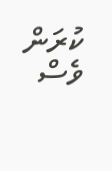ކުރަން ވެސް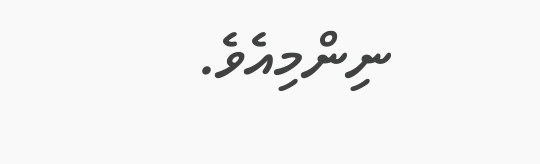ނިންމިއެވެ.